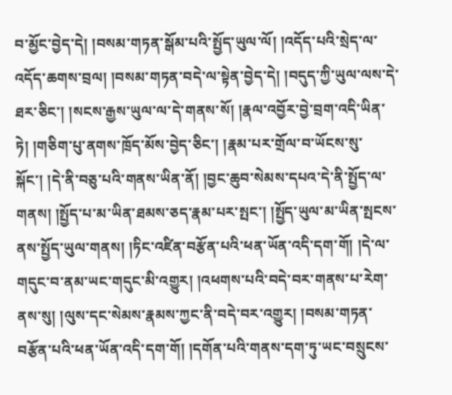བ་མྱོང་བྱེད་དེ། །བསམ་གཏན་སྒོམ་པའི་སྤྱོད་ཡུལ་ལོ། །འདོད་པའི་སྲེད་ལ་འདོད་ཆགས་བྲལ། །བསམ་གཏན་བདེ་ལ་སྟེན་བྱེད་དེ། །བདུད་ཀྱི་ཡུལ་ལས་དེ་ཐར་ཅིང་། །སངས་རྒྱས་ཡུལ་ལ་དེ་གནས་སོ། །རྣལ་འབྱོར་བྱེ་བྲག་འདི་ཡིན་ཏེ། །གཅིག་པུ་ནགས་ཁྲོད་མོས་བྱེད་ཅིང་། །རྣམ་པར་གྲོལ་བ་ཡོངས་སུ་སྐོང་། །དེ་ནི་བཅུ་པའི་གནས་ཡིན་ནོ། །བྱང་ཆུབ་སེམས་དཔའ་དེ་ནི་སྤྱོད་ལ་གནས། །སྤྱོད་པ་མ་ཡིན་ཐམས་ཅད་རྣམ་པར་སྤང་། །སྤྱོད་ཡུལ་མ་ཡིན་སྤངས་ནས་སྤྱོད་ཡུལ་གནས། །ཏིང་འཛིན་བརྩོན་པའི་ཕན་ཡོན་འདི་དག་གོ། །དེ་ལ་གདུང་བ་ནམ་ཡང་གདུང་མི་འགྱུར། །འཕགས་པའི་བདེ་བར་གནས་པ་རེག་ནས་སུ། །ལུས་དང་སེམས་རྣམས་ཀྱང་ནི་བདེ་བར་འགྱུར། །བསམ་གཏན་བརྩོན་པའི་ཕན་ཡོན་འདི་དག་གོ། །དགོན་པའི་གནས་དག་ཏུ་ཡང་བསྲུངས་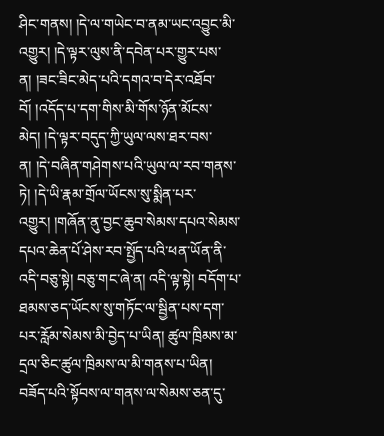ཤིང་གནས། །དེ་ལ་གཡེང་བ་ནམ་ཡང་འབྱུང་མི་འགྱུར། །དེ་ལྟར་ལུས་ནི་དབེན་པར་གྱུར་པས་ན། །ཟང་ཟིང་མེད་པའི་དགའ་བ་དེར་འཐོབ་བོ། །འདོད་པ་དག་གིས་མི་གོས་ཉོན་མོངས་མེད། །དེ་ལྟར་བདུད་ཀྱི་ཡུལ་ལས་ཐར་བས་ན། །དེ་བཞིན་གཤེགས་པའི་ཡུལ་ལ་རབ་གནས་ཏེ། །དེ་ཡི་རྣམ་གྲོལ་ཡོངས་སུ་སྨིན་པར་འགྱུར། །གཞོན་ནུ་བྱང་ཆུབ་སེམས་དཔའ་སེམས་དཔའ་ཆེན་པོ་ཤེས་རབ་སྤྱོད་པའི་ཕན་ཡོན་ནི་འདི་བཅུ་སྟེ། བཅུ་གང་ཞེ་ན། འདི་ལྟ་སྟེ། བདོག་པ་ཐམས་ཅད་ཡོངས་སུ་གཏོང་ལ་སྦྱིན་པས་དག་པར་རློམ་སེམས་མི་བྱེད་པ་ཡིན། ཚུལ་ཁྲིམས་མ་དྲལ་ཅིང་ཚུལ་ཁྲིམས་ལ་མི་གནས་པ་ཡིན། བཟོད་པའི་སྟོབས་ལ་གནས་ལ་སེམས་ཅན་དུ་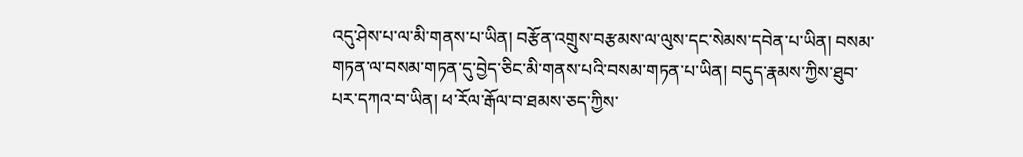འདུ་ཤེས་པ་ལ་མི་གནས་པ་ཡིན། བརྩོན་འགྲུས་བརྩམས་ལ་ལུས་དང་སེམས་དབེན་པ་ཡིན། བསམ་གཏན་ལ་བསམ་གཏན་དུ་བྱེད་ཅིང་མི་གནས་པའི་བསམ་གཏན་པ་ཡིན། བདུད་རྣམས་ཀྱིས་ཐུབ་པར་དཀའ་བ་ཡིན། ཕ་རོལ་རྒོལ་བ་ཐམས་ཅད་ཀྱིས་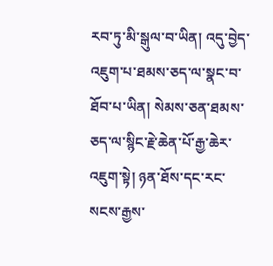རབ་ཏུ་མི་སྒུལ་བ་ཡིན། འདུ་བྱེད་འཇུག་པ་ཐམས་ཅད་ལ་སྣང་བ་ཐོབ་པ་ཡིན། སེམས་ཅན་ཐམས་ཅད་ལ་སྙིང་རྗེ་ཆེན་པོ་རྒྱ་ཆེར་འཇུག་སྟེ། ཉན་ཐོས་དང་རང་སངས་རྒྱས་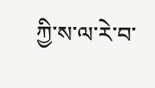ཀྱི་ས་ལ་རེ་བ་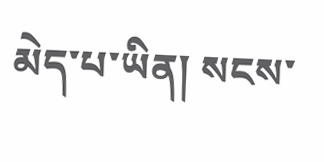མེད་པ་ཡིན། སངས་